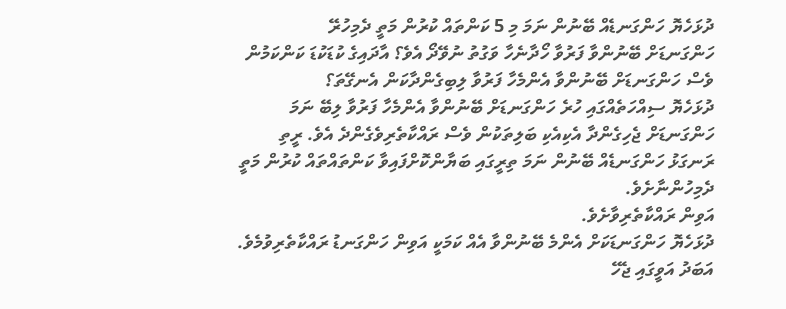ދުޅަހެޔޮ ހަންގަނޑެއް ބޭނުން ނަމަ މި 5 ކަންތައް ކުރުން މަތީ ދެމިހުރޭ
ހަންގަނޑަށް ބޭނުންވާ ފަރުވާ ހޯދާނެހާ ވަގުތު ނުވޭދޯ އެވެ؟ އާދައިގެ ކުޑަކުޑަ ކަންކަމުން ވެސް ހަންގަނޑަށް ބޭނުންވާ އެންމެހާ ފަރުވާ ލިބިގެންދާކަން އެނގޭތަ؟
ދުޅަހެޔޮ ސިއްހަތެއްގައި ހުރެ ހަންގަނޑަށް ބޭނުންވާ އެންމެހާ ފަރުވާ ލިބޭ ނަމަ ހަންގަނޑަށް ޖެހިގެންދާ އެކިއެކި ބަލިތަކުން ވެސް ރައްކާތެރިވެގެންދެ އެވެ. ރީތި ރަނގަޅު ހަންގަނޑެއް ބޭނުން ނަމަ ތިރީގައި ބަޔާންކޮށްފައިވާ ކަންތައްތައް ކުރުން މަތީ ދެމިހުންނާށެވެ.
އަވިން ރައްކާތެރިވާށެވެ.
ދުޅަހެޔޮ ހަންގަނޑަކަށް އެންމެ ބޭނުންވާ އެއް ކަމަކީ އަވިން ހަންގަނޑު ރައްކާތެރިވުމެވެ. އަބަދު އަވީގައި ޖެހޭ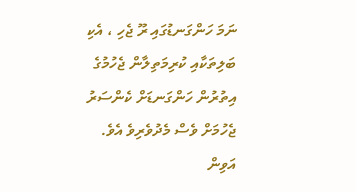ނަމަ ހަންގަނޑުގައި ރޫ ޖެހި ، އެކި ބަލިތަކާއި ކުރިމަތިލާން ޖެހުމުގެ އިތުރުން ހަންގަނޑަށް ކެންސަރު ޖެހުމަށް ވެސް މެދުވެރިވެ އެވެ.
އަވިން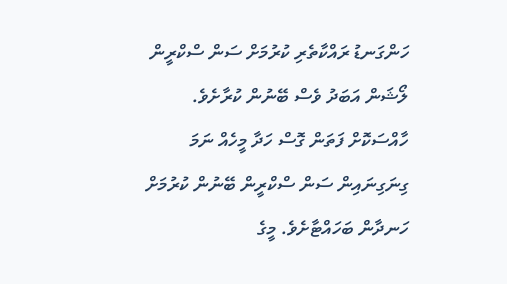ހަންގަނޑު ރައްކާތެރި ކުރުމަށް ސަން ސްކްރީން ލޯޝަން އަބަދު ވެސް ބޭނުން ކުރާށެވެ. ހާއްސަކޮށް ފަތަން ގޮސް ހަދާ މީހެއް ނަމަ ގިނަގިނައިން ސަން ސްކްރީން ބޭނުން ކުރުމަށް ހަނދާން ބަހައްޓާށެވެ. މީގެ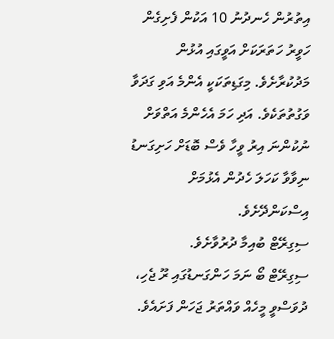އިތުރުން ހެނދުނު 10 އަކުން ފެށިގެން ހަވީރު ހަތަރަކަށް އަވީގައި އުޅުން މަދުކުރާށެވެ. މިގަޑިތަކަކީ އެންމެ އަވި ގަދަވާ ވަގުތުތަކެވެ. އަދި ހަމަ އެހެންމެ އަތްވަށް ނުކުންނަ އިރު ވީހާ ވެސް ބޮޑަށް ހަށިގަނޑު ނިވާވާ ކަހަލަ ހެދުން އެޅުމަށް އިސްކަންދޭށެވެ.
ސިގިރޭޓް ބުއިމާ ދުރުވާށެވެ.
ސިގިރޭޓް ބޯ ނަމަ ހަންގަނޑުގައި ރޫ ޖެހި، ދުވަސްވީ މީހެއް ވައްތަރު ޖަހަން ފަށައެވެ.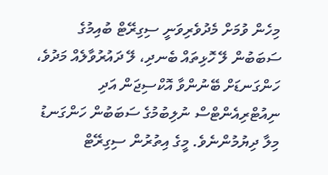މިހެން ވުމަށް މެދުވެރިވަނީ ސިގިރޭޓް ބުއިމުގެ ސަބަބުން ލޭ ހޮޅިތައް ބެނދި، ލޭ ދައުރުވާލެއް މަދުވެ، ހަންގަނޑަށް ބޭނުންވާ އޮކްސިޖަން އަދި ނިއުޓްރިއެންޓްސް ނުލިބުމުގެ ސަބަބުން ހަންގަނޑު މިލާ ދިޔުމުންނެވެ. މީގެ އިތުރުން ސިގިރޭޓް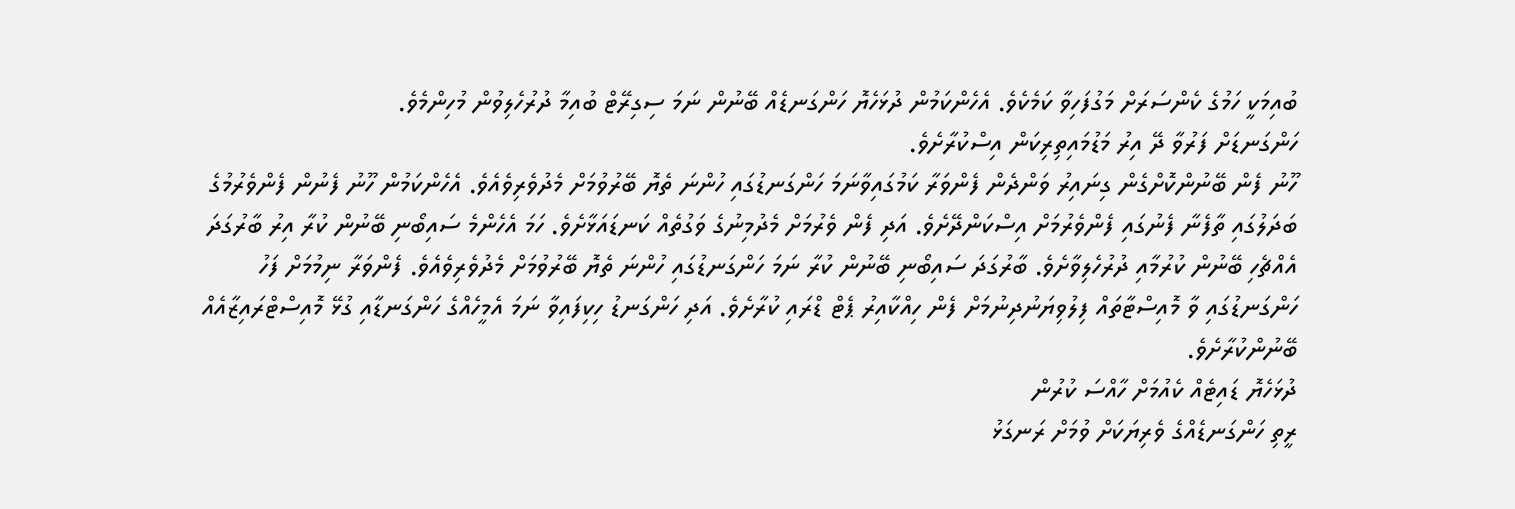ބުއިމަކީ ހަމުގެ ކެންސަރަށް މަގުފަހިވާ ކަމެކެވެ. އެހެންކަމުން ދުޅަހެޔޮ ހަންގަނޑެއް ބޭނުން ނަމަ ސިގިރޭޓް ބުއިމާ ދުރުހެލިވުން މުހިންމެވެ.
ހަންގަނޑަށް ފަރުވާ ދޭ އިރު މަޑުމައިތިރިކަން އިސްކުރާށެވެ.
ހޫނު ފެން ބޭނުންކޮށްގެން ގިނައިރު ވަންދެން ފެންވަރާ ކަމުގައިވާނަމަ ހަންގަނޑުގައި ހުންނަ ތެޔޮ ބޭރުވުމަށް މެދުވެރިވެއެވެ. އެހެންކަމުން ހޫނު ފެނުން ފެންވެރުމުގެ ބަދަލުގައި ތާފެނާ ފެނުގައި ފެންވެރުމަށް އިސްކަންދޭށެވެ. އަދި ފެން ވެރުމަށް މެދުމިނުގެ ވަގުތެއް ކަނޑައަޅާށެވެ. ހަމަ އެހެންމެ ސައިބޯނި ބޭނުން ކުރާ އިރު ބާރުގަދަ އެއްޗެހި ބޭނުން ކުރުމާއި ދުރުހެލިވާށެވެ. ބާރުގަދަ ސައިބޯނި ބޭނުން ކުރާ ނަމަ ހަންގަނޑުގައި ހުންނަ ތެޔޮ ބޭރުވުމަށް މެދުވެރިވެއެވެ. ފެންވަރާ ނިމުމަށް ފަހު ހަންގަނޑުގައި ވާ މޮއިސްޓާތައް ފިލުވިޔަނުދިނުމަށް ފެން ހިއްކާއިރު ޕެޓް ޑްރައި ކުރާށެވެ. އަދި ހަންގަނޑު ހިކިފައިވާ ނަމަ އެމީހެއްގެ ހަންގަނޑާއި ގުޅޭ މޮއިސްޓްރައިޒާއެއް ބޭނުންކުރާށެވެ.
ދުޅަހެޔޮ ޑައިޓެއް ކެއުމަށް ހާއްސަ ކުރުން
ރީތި ހަންގަނޑެއްގެ ވެރިޔަކަށް ވުމަށް ރަނގަޅު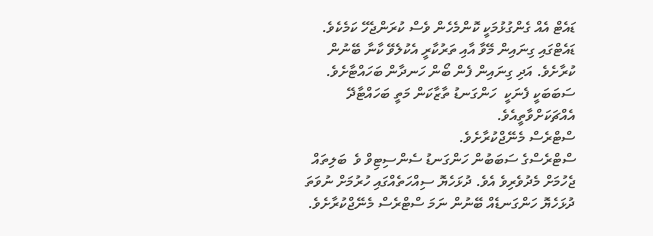ޑައެޓް އެއް ގެންގުޅުމަކީ ކޮންމެހެން ވެސް ކުރަންޖެހޭ ކަމެކެވެ. ޑައެޓްގައި ގިނައިން މޭވާ އާއި ތަރުކާރީ އެކުލެވޭ ކާނާ ބޭނުން ކުރާށެވެ. އަދި ގިނައިން ފެން ބޯން ހަނދާން ބަހައްޓާށެވެ. ސަބަބަކީ ފެނަކީ  ހަންގަނޑު ތާޒާކަން މަތީ ބަހައްޓާދޭ އެއްޗަކަށްވާތީއެވެ.
ސްޓްރެސް މެނޭޖްކުރާށެވެ.
ސްޓްރެސްގެ ސަބަބުން ހަންގަނޑު ސެންސިޓިވް ވެ  ބަލިތައް ޖެހުމަށް މެދުވެރިވެ އެވެ. ދުޅަހެޔޮ ސިއްހަތެއްގައި ހުރުމަށް ނުވަތަ ދުޅަހެޔޮ ހަންގަނޑެއް ބޭނުން ނަމަ ސްޓްރެސް މެނޭޖްކުރާށެވެ.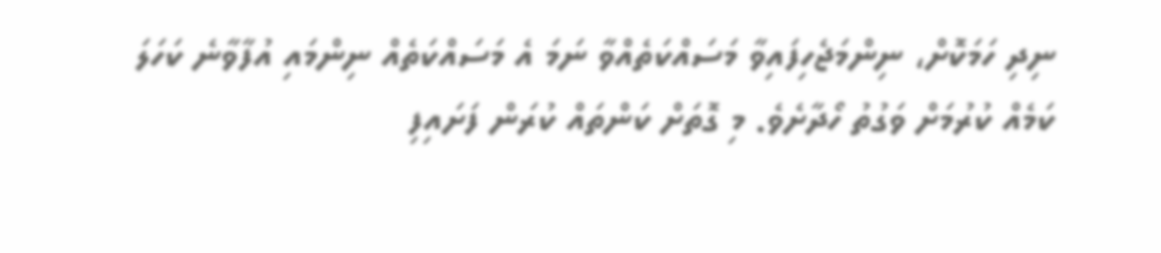ނިދި ހަމަކޮށް، ނިންމަޖެހިފައިވާ މަސައްކަތެއްވާ ނަމަ އެ މަސައްކަތެއް ނިންމައި އުފާވާނެ ކަހަލަ ކަމެއް ކުރުމަށް ވަގުތު ހޯދާށެވެ. މި ގޮތަށް ކަންތައް ކުރަން ފަށައިފި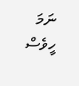ނަމަ ހީވެސް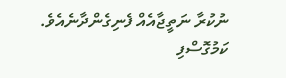ނުކުރާ ނަތީޖާއެއް ފެނިގެންދާނެއެވެ.
ކަމުގޮސްފި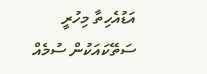އަޑުއެހިތާ މިހުރީ
ސަތޭކައަކުން ސުމެއް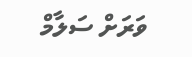ވަރަށް ސަލާމް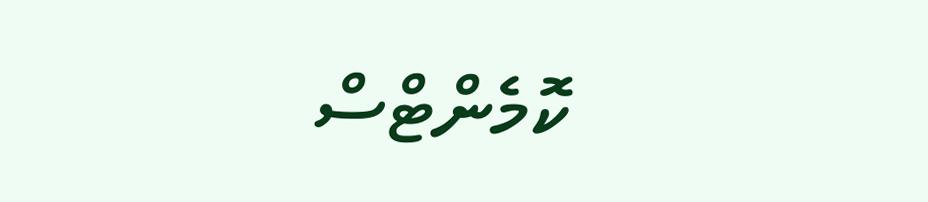ކޮމެންޓްސް